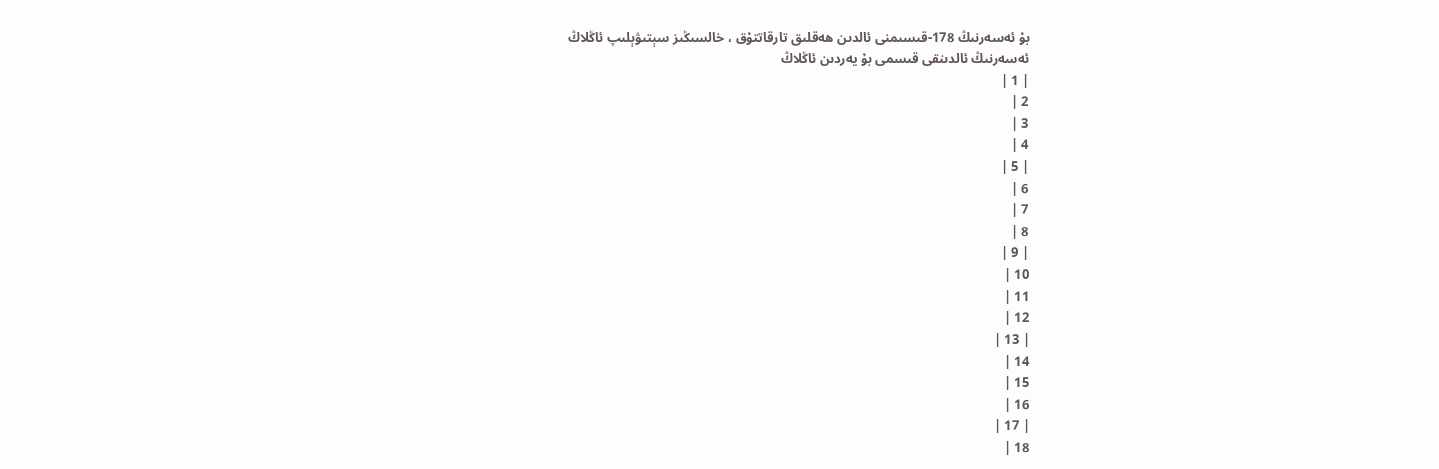بۇ ئەسەرنىڭ 178-قىسىمنى ئالدىن ھەقلىق تارقاتتۇق ، خالسىڭىز سېتىۋېلىپ ئاڭلاڭ
ئەسەرنىڭ ئالدىنقى قىسمى بۇ يەردىن ئاڭلاڭ
| 1 |
2 |
3 |
4 |
| 5 |
6 |
7 |
8 |
| 9 |
10 |
11 |
12 |
| 13 |
14 |
15 |
16 |
| 17 |
18 |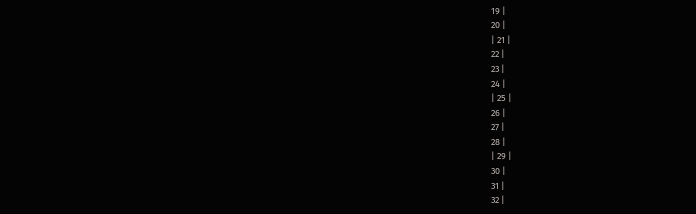19 |
20 |
| 21 |
22 |
23 |
24 |
| 25 |
26 |
27 |
28 |
| 29 |
30 |
31 |
32 |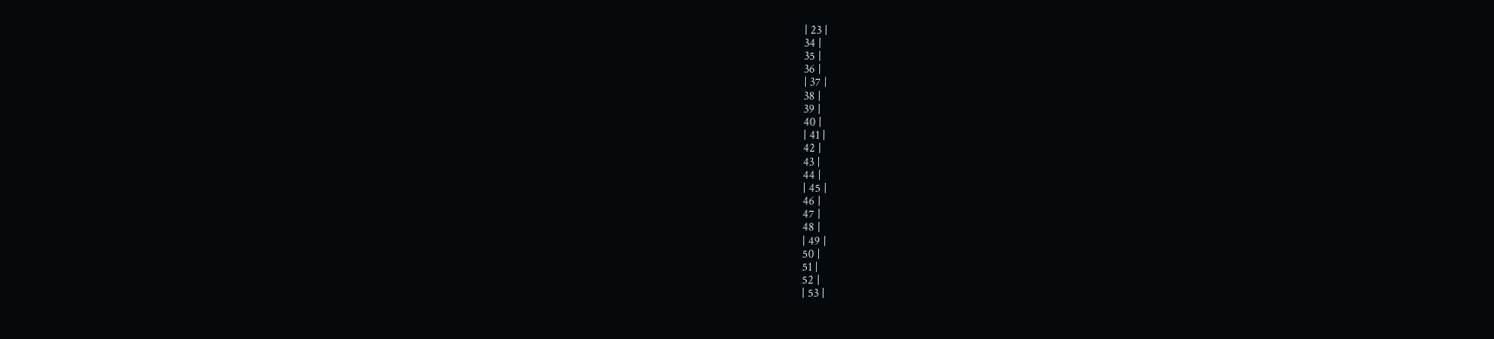| 23 |
34 |
35 |
36 |
| 37 |
38 |
39 |
40 |
| 41 |
42 |
43 |
44 |
| 45 |
46 |
47 |
48 |
| 49 |
50 |
51 |
52 |
| 53 |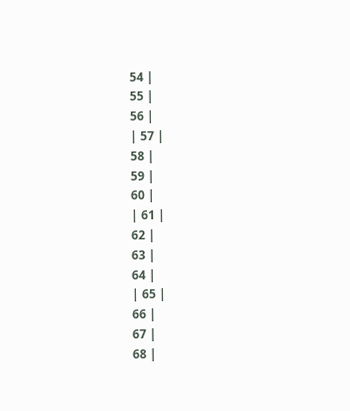54 |
55 |
56 |
| 57 |
58 |
59 |
60 |
| 61 |
62 |
63 |
64 |
| 65 |
66 |
67 |
68 |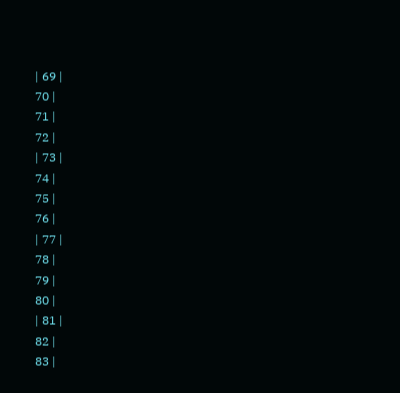| 69 |
70 |
71 |
72 |
| 73 |
74 |
75 |
76 |
| 77 |
78 |
79 |
80 |
| 81 |
82 |
83 |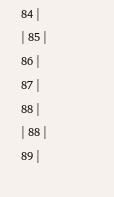84 |
| 85 |
86 |
87 |
88 |
| 88 |
89 |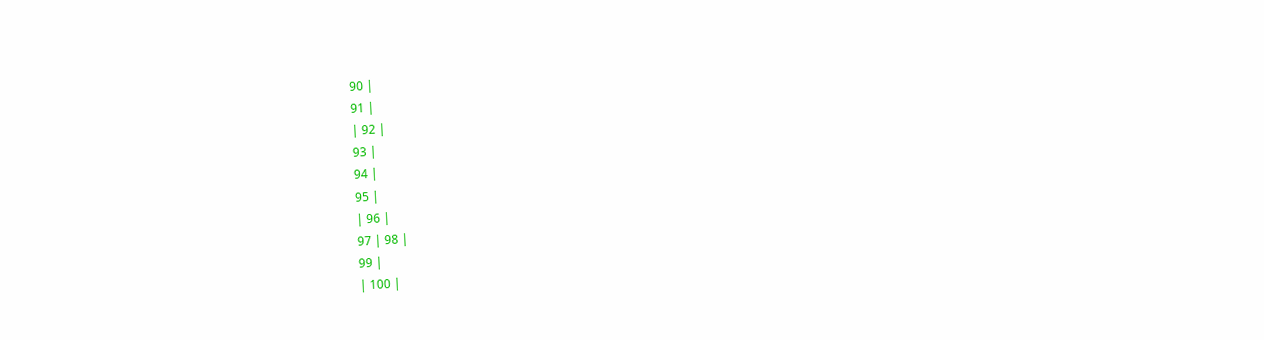90 |
91 |
| 92 |
93 |
94 |
95 |
| 96 |
97 | 98 |
99 |
| 100 |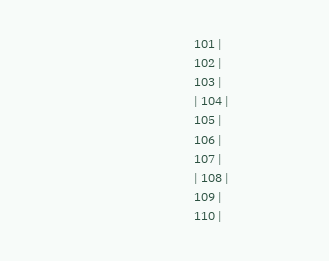101 |
102 |
103 |
| 104 |
105 |
106 |
107 |
| 108 |
109 |
110 |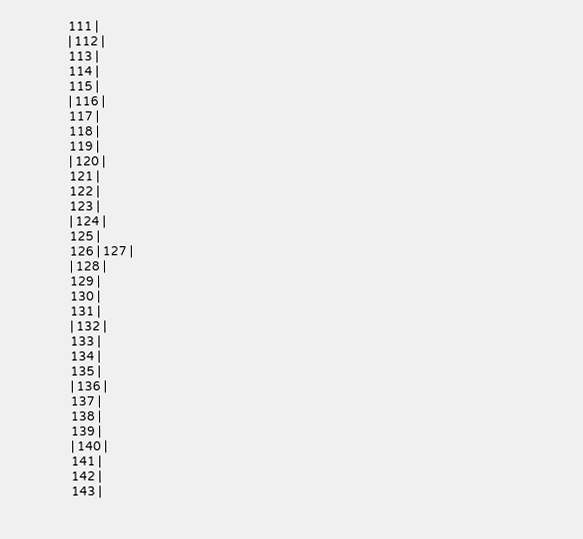111 |
| 112 |
113 |
114 |
115 |
| 116 |
117 |
118 |
119 |
| 120 |
121 |
122 |
123 |
| 124 |
125 |
126 | 127 |
| 128 |
129 |
130 |
131 |
| 132 |
133 |
134 |
135 |
| 136 |
137 |
138 |
139 |
| 140 |
141 |
142 |
143 |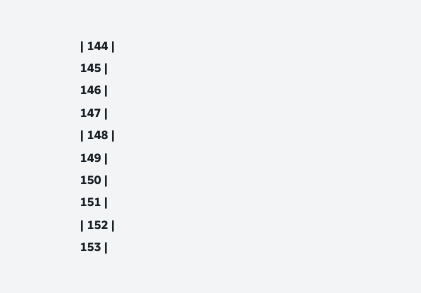| 144 |
145 |
146 |
147 |
| 148 |
149 |
150 |
151 |
| 152 |
153 |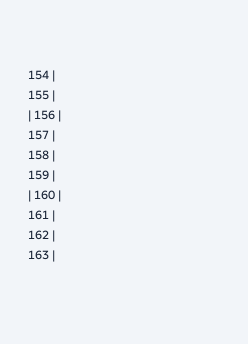154 |
155 |
| 156 |
157 |
158 |
159 |
| 160 |
161 |
162 |
163 |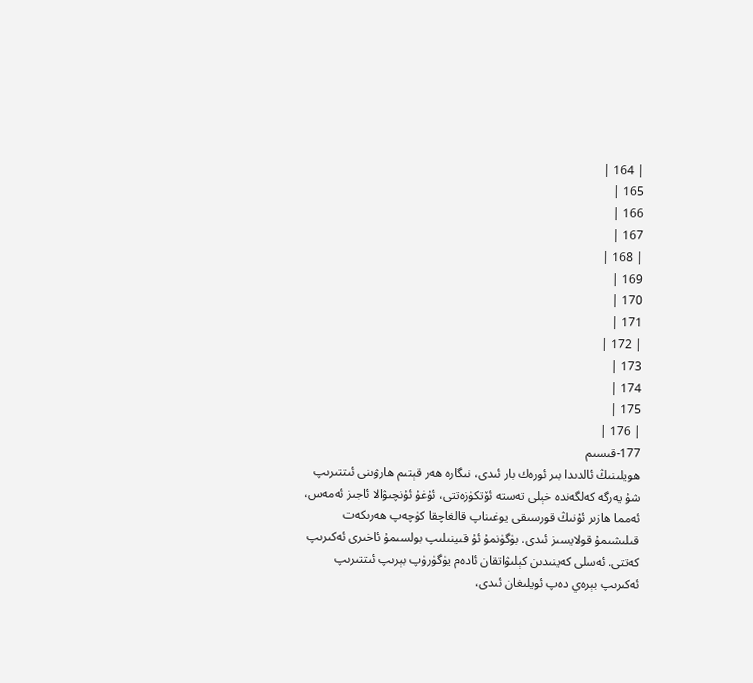| 164 |
165 |
166 |
167 |
| 168 |
169 |
170 |
171 |
| 172 |
173 |
174 |
175 |
| 176 |
177-قىسىم
ھويلىنىڭ ئالدىدا بىر ئورەك بار ئىدى، نىگارە ھەر قېتىم ھارۋىنى ئىتتىرىپ شۇ يەرگە كەلگەندە خېلى تەستە ئۆتكۈزەتتى، ئۇغۇ ئۇنچىۋالا ئاجىز ئەمەس، ئەمما ھازىر ئۇنىڭ قورسىقى يوغىناپ قالغاچقا كۈچەپ ھەرىكەت قىلىشىمۇ قولايسىز ئىدى. بۈگۈنمۇ ئۇ قىينىلىپ بولسىمۇ ئاخىرى ئەكىرىپ كەتتى. ئەسلى كەينىدىن كېلىۋاتقان ئادەم يۈگۈرۈپ بېرىپ ئىتتىرىپ ئەكىرىپ بېرەي دەپ ئويلىغان ئىدى،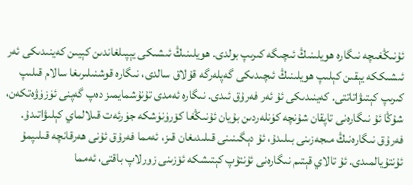ئۇنىڭغىچە نىگارە ھويلىنىڭ ئىچىگە كىرىپ بولدى. ھويلىنىڭ ئىشىكى يېپىلغاندىن كېيىن كەينىدىكى ئەر ئىشىككە يېقىن كېلىپ ھويلىنىڭ ئىچىدىكى گەپلەرگە قۇلاق سالدى، نىگارە قوشنىلىرىغا سالام قىلىپ كىرىپ كېتىۋاتاتتى. كەينىدىكى ئۇ ئەر فەرۇق ئىدى. نىگارە ئەمدى تۇنۇشمايمىز دەپ گەپنى ئۈزۈۋەتكەن، شۇڭا ئۇ نىگارەنى تاپقان شۇنچە كۈنلەردىن بۇيان ئۇنىڭغا كۆرۈنۈشكە جۈرئەت قىلالماي كېلىۋاتىدۇ. فەرۇق نىگارەنىڭ مىجەزىنى بىلىدۇ، ئۇ دېگىنىنى قىلىدىغان قىز، ئەمما فەرۇق ئۇنى ھەرقانچە قىلىپمۇ ئۇنتۇيالمىدى. ئۇ تالاي قېتىم نىگارەنى ئۇنتۇپ كېتىشكە ئۆزىنى زورلاپ باقتى، ئەمما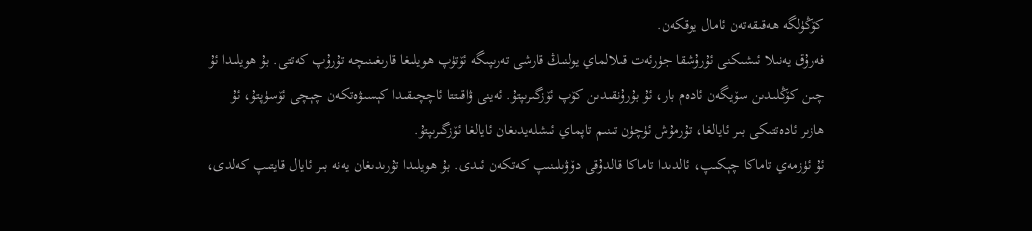كۆڭۈلگە ھەقىقەتەن ئامال يوقكەن.
فەرۇق يەنىلا ئىشىكنى ئۇرۇشقا جۈرئەت قىلالماي يولنىڭ قارشى تەرىپىگە ئۆتۈپ ھويلىغا قارىغىنىچە تۇرۇپ كەتتى. بۇ ھويلىدا ئۇ چىن كۆڭلىدىن سۆيگەن ئادەم بار، ئۇ بۇرۇنقىدىن كۆپ ئۆزگىرىپتۇ. ئەينى ۋاقىتتا ئاچچىقىدا كېسىۋەتكەن چېچى ئۆسۈپتۇ، ئۇ ھازىر ئادەتتىكى بىر ئايالغا، تۇرمۇش ئۈچۈن تىنىم تاپماي ئىشلەيدىغان ئايالغا ئۆزگىرىپتۇ.
ئۇ ئۈزمەي تاماكا چېكىپ، ئالدىدا تاماكا قالدۇقى دۆۋىلىنىپ كەتكەن ئىدى. بۇ ھويلىدا تۇرىدىغان يەنە بىر ئايال قايتىپ كەلدى،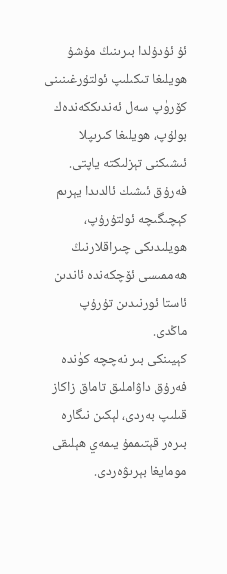ئۇ ئۇدۇلدا بىرىنىڭ مۇشۇ ھويلىغا تىكىلىپ ئولتۇرغىنىنى كۆرۈپ سەل ئەندىككەندەك بولۇپ، ھويلىغا كىرىپلا ئىشىكنى تېزلىكتە ياپتى. فەرۇق ئىشىك ئالدىدا يېرىم كېچىگىچە ئولتۇرۇپ، ھويلىدىكى چىراقلارنىڭ ھەممىسى ئۆچكەندە ئاندىن ئاستا ئورنىدىن تۇرۇپ ماڭدى.
كېيىنكى بىر نەچچە كۈندە فەرۇق داۋاملىق تاماق زاكاز قىلىپ بەردى، لېكىن نىگارە بىرەر قېتىممۇ يىمەي ھېلىقى مومايغا بېرىۋەردى.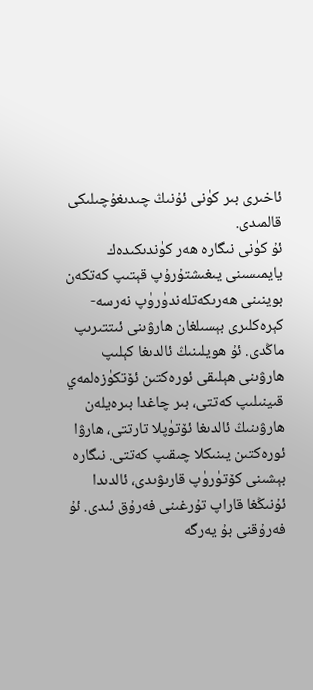ئاخىرى بىر كۈنى ئۇنىڭ چىدىغۇچىلىكى قالمىدى.
ئۇ كۈنى نىگارە ھەر كۈندىكىدەك يايمىسىنى يىغىشتۇرۇپ قېتىپ كەتكەن بوينىنى ھەرىكەتلەندۈرۈپ نەرسە-كېرەكلىرى بېسىلغان ھارۋىنى ئىتتىرىپ ماڭدى. ئۇ ھويلىنىڭ ئالدىغا كېلىپ ھارۋىنى ھېلىقى ئورەكتىن ئۆتكۈزەلمەي قىينىلىپ كەتتى، بىر چاغدا بىرەيلەن ھارۋىنىڭ ئالدىغا ئۆتۈپلا تارتتى، ھارۋا ئورەكتىن يىنىكلا چىقىپ كەتتى. نىگارە بېشىنى كۆتۈرۈپ قارىۋىدى، ئالدىدا ئۇنىڭغا قاراپ تۇرغىنى فەرۇق ئىدى. ئۇ فەرۇقنى بۇ يەرگە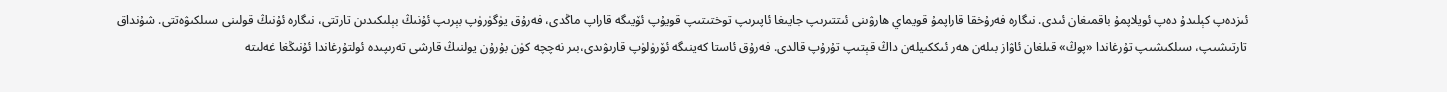ئىزدەپ كېلىدۇ دەپ ئويلاپمۇ باقمىغان ئىدى. نىگارە فەرۇخقا قاراپمۇ قويماي ھارۋىنى ئىتتىرىپ جايىغا ئاپىرىپ توختىتىپ قويۇپ ئۆيىگە قاراپ ماڭدى، فەرۇق يۈگۈرۈپ بېرىپ ئۇنىڭ بېلىكىدىن تارتتى، نىگارە ئۇنىڭ قولىنى سىلكىۋەتتى. شۇنداق تارتىشىپ، سىلكىشىپ تۇرغاندا «پوڭ» قىلغان ئاۋاز بىلەن ھەر ئىككىيلەن داڭ قېتىپ تۇرۇپ قالدى. فەرۇق ئاستا كەينىگە ئۆرۈلۈپ قارىۋىدى،بىر نەچچە كۈن بۇرۇن يولنىڭ قارشى تەرىپىدە ئولتۇرغاندا ئۇنىڭغا غەلىتە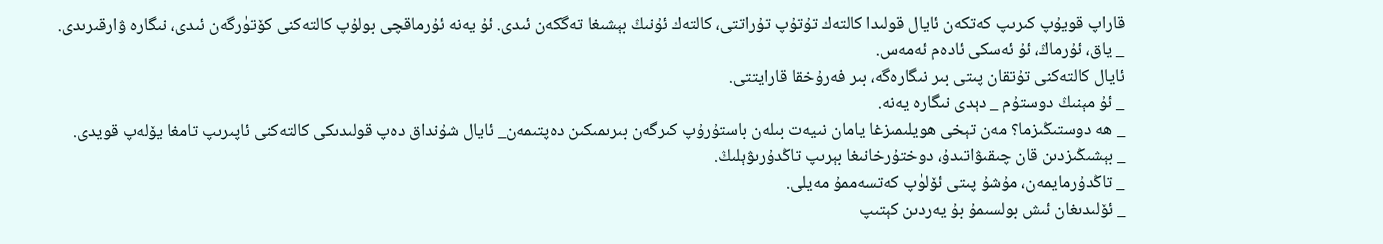قاراپ قويۇپ كىرىپ كەتكەن ئايال قولىدا كالتەك تۇتۇپ تۇراتتى، كالتەك ئۇنىڭ بېشىغا تەگكەن ئىدى. ئۇ يەنە ئۇرماقچى بولۇپ كالتەكنى كۆتۈرگەن ئىدى، نىگارە ۋارقىرىدى.
_ ياق، ئۇرماڭ، ئۇ ئەسكى ئادەم ئەمەس.
ئايال كالتەكنى تۇتقان پىتى بىر نىگارەگە، بىر فەرۇخقا قارايتتى.
_ ئۇ مېنىڭ دوستۇم _ دېدى نىگارە يەنە.
_ ھە دوستىڭىزما؟ مەن تېخى ھويلىمىزغا يامان نىيەت بىلەن باستۇرۇپ كىرگەن بىرىمىكىن دەپتىمەن_ ئايال شۇنداق دەپ قولىدىكى كالتەكنى ئاپىرىپ تامغا يۆلەپ قويدى.
_ بېشىڭىزدىن قان چىقىۋاتىدۇ، دوختۇرخانىغا بېرىپ تاڭدۇرىۋېلىڭ.
_ تاڭدۇرمايمەن، مۇشۇ پىتى ئۆلۈپ كەتسەممۇ مەيلى.
_ ئۆلىدىغان ئىش بولسىمۇ بۇ يەردىن كېتىپ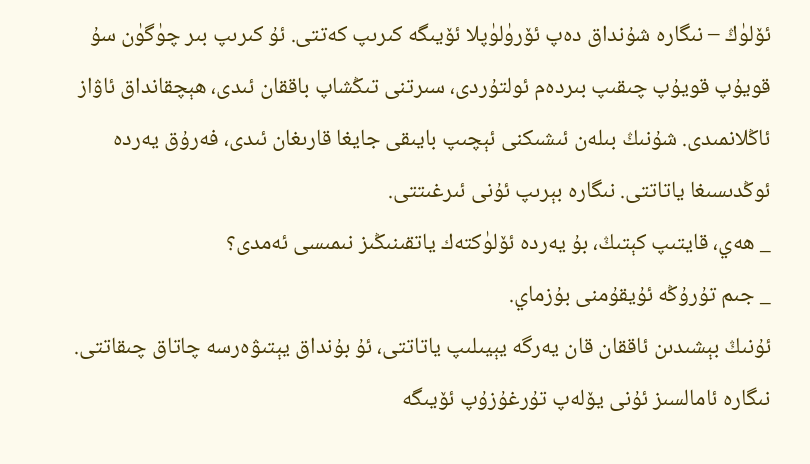ئۆلۈڭ – نىگارە شۇنداق دەپ ئۆرۈلۈپلا ئۆيىگە كىرىپ كەتتى. ئۇ كىرىپ بىر چۈگۈن سۇ قويۇپ قويۇپ چىقىپ بىردەم ئولتۇردى، سىرتنى تىڭشاپ باققان ئىدى، ھېچقانداق ئاۋاز ئاڭلانمىدى. شۇنىڭ بىلەن ئىشىكنى ئېچىپ بايىقى جايغا قارىغان ئىدى، فەرۇق يەردە ئوڭدىسىغا ياتاتتى. نىگارە بېرىپ ئۇنى ئىرغىتتى.
_ ھەي، قايتىپ كېتىڭ، بۇ يەردە ئۆلۈكتەك ياتقىنىڭىز نىمىسى ئەمدى؟
_ جىم تۇرۇڭە ئۇيقۇمنى بۇزماي.
ئۇنىڭ بېشىدىن ئاققان قان يەرگە يېيىلىپ ياتاتتى، ئۇ بۇنداق يېتىۋەرسە چاتاق چىقاتتى. نىگارە ئامالسىز ئۇنى يۆلەپ تۇرغۇزۇپ ئۆيىگە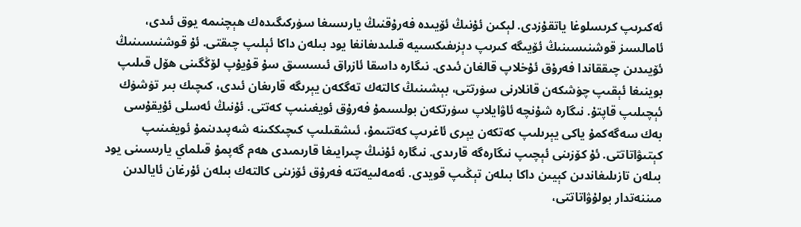ئەكىرىپ كرىسلوغا ياتقۇزدى. لېكىن ئۇنىڭ ئۆيىدە فەرۇقنىڭ يارىسىغا سۈركىگىدەك ھېچنىمە يوق ئىدى، ئامالسىز قوشنىسىنىڭ ئۆيىگە كىرىپ دېزىفىكسىيە قىلىدىغانغا يود بىلەن داكا ئېلىپ چىقتى. ئۇ قوشنىسىنىڭ ئۆيىدىن چىققاندا فەرۇق ئۇخلاپ قالغان ئىدى. نىگارە داسقا ئازراق ئىسسىق سۇ قۇيۇپ لۆڭگىنى ھۆل قىلىپ بوينىغا ئېقىپ چۈشكەن قانلارنى سۈرتتى، بېشىنىڭ كالتەك تەگكەن يېرىگە قارىغان ئىدى، كىچىك بىر تۈشۈك ئېچىلىپ قاپتۇ. نىگارە شۇنچە ئاۋايلاپ سۈرتكەن بولسىمۇ فەرۇق ئويغىنىپ كەتتى. ئۇنىڭ ئەسلى ئۇيقۇسى بەك سەگەكمۇ ياكى يېرىلىپ كەتكەن يېرى ئاغرىپ كەتتىمۇ، ئىشقىلىپ كىچىككىنە شەپىدىنمۇ ئويغىنىپ كېتىۋاتاتتى. ئۇ كۆزىنى ئېچىپ نىگارەگە قارىدى. نىگارە ئۇنىڭ چىرايىغا قارىمىدى ھەم گەپمۇ قىلماي يارىسىنى يود بىلەن تازىلىغاندىن كېيىن داكا بىلەن تېڭىپ قويدى. ئەمەلىيەتتە فەرۇق ئۆزىنى كالتەك بىلەن ئۇرغان ئايالدىن مىننەتدار بولۇۋاتاتتى،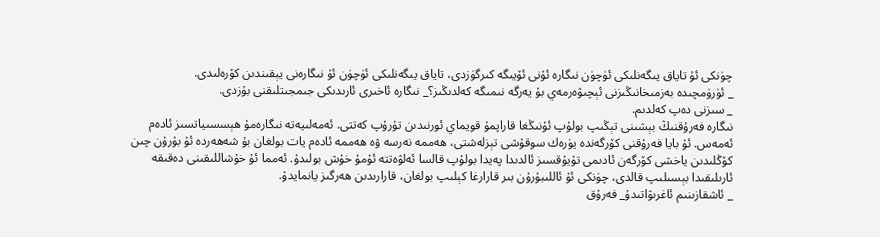چۈنكى ئۇ تاياق يىگەنلىكى ئۈچۈن نىگارە ئۇنى ئۆيىگە كىرگۈزدى، تاياق يىگەنلىكى ئۈچۈن ئۇ نىگارەنى يېقىندىن كۆرەلىدى.
_ ئۈرۈمچىدە بەزمىخانىڭىزنى ئېچىۋەرمەي بۇ يەرگە نىمىگە كەلدىڭىز؟_ نىگارە ئاخىرى ئارىدىكى جىمجىتلىقنى بۇزدى.
_ سىزنى دەپ كەلدىم.
نىگارە فەرۇقنىڭ بېشىنى تېڭىپ بولۇپ ئۇنىڭغا قاراپمۇ قويماي ئورنىدىن تۇرۇپ كەتتى. ئەمەلىيەتە نىگارەمۇ ھېسسىياتسىز ئادەم ئەمەس. ئۇ بايا فەرۇقنى كۆرگەندە يۈرەك سوقۇشى تېزلەشتى، ھەممە نەرسە ۋە ھەممە ئادەم يات بولغان بۇ شەھەردە ئۇ بۇرۇن چىن كۆڭلىدىن ياخشى كۆرگەن ئادىمى تۇيۇقسىز ئالدىدا پەيدا بولۇپ قالسا ئەلۋەتتە ئۇمۇ خۇش بولىدۇ. ئەمما ئۇ خۇشاللىقىنى دەقىقە ئارىلىقىدا بېسىلىپ قالدى، چۈنكى ئۇ ئاللىبۇرۇن بىر قارارغا كېلىپ بولغان، قارارىدىن ھەرگىز يانمايدۇ.
_ ئاشقازىنىم ئاغرىۋاتىدۇ_ فەرۇق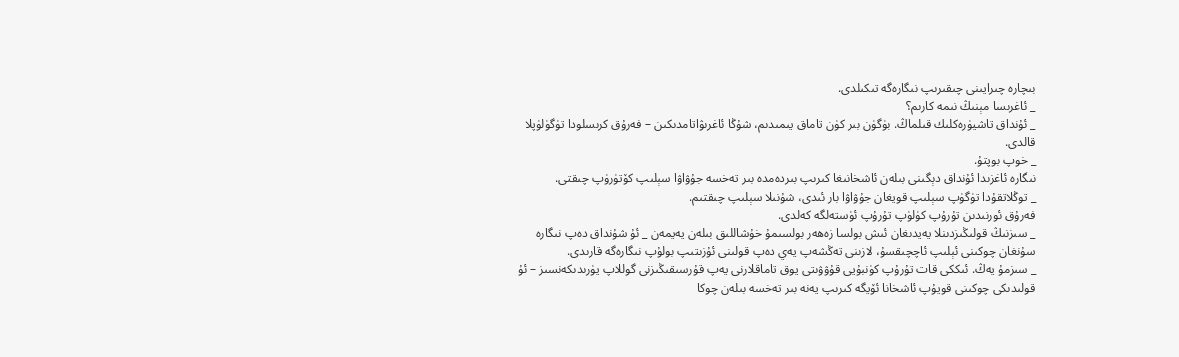بىچارە چىرايىنى چىقىرىپ نىگارەگە تىكىلدى.
_ ئاغرىسا مېنىڭ نىمە كارىم؟
_ ئۇنداق تاشيۈرەكلىك قىلماڭ. بۈگۈن بىر كۈن تاماق يىمىدىم، شۇڭا ئاغرىۋاتامدىكىن – فەرۇق كرىسلودا تۈگۈلۈپلا قالدى.
_ خوپ بوپتۇ.
نىگارە ئاغزىدا ئۇنداق دېگىنى بىلەن ئاشخانىغا كىرىپ بىردەمدە بىر تەخسە جۇۋاۋا سېلىپ كۆتۈرۈپ چىقتى.
_ توڭلاتقۇدا تۈگۈپ سېلىپ قويغان جۇۋاۋا بار ئىدى، شۇنىلا سېلىپ چىقتىم.
فەرۇق ئورنىدىن تۇرۇپ كۈلۈپ تۇرۇپ ئۈستەلگە كەلدى.
_ سىزنىڭ قولىڭىزدىنلا يەيدىغان ئىش بولسا زەھەر بولسىمۇ خۇشاللىق بىلەن يەيمەن _ ئۇ شۇنداق دەپ نىگارە سۇنغان چوكىنى ئېلىپ ئاچچىقسۇ، لازىنى تەڭشەپ يەي دەپ قولىنى ئۇزىتىپ بولۇپ نىگارەگە قارىدى.
_ سىزمۇ يەڭ. ئىككى قات تۇرۇپ كۈنبۇيى قۇۋۋىتى يوق تاماقلارنى يەپ قۇرسىقىڭىزنى گوللاپ يۈرىدىكەنسىز – ئۇ قولىدىكى چوكىنى قويۇپ ئاشخانا ئۆيگە كىرىپ يەنە بىر تەخسە بىلەن چوكا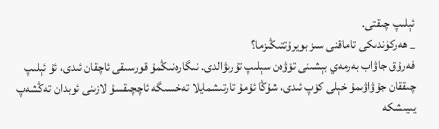ئېلىپ چىقتى.
_ ھەركۈندىكى تاماقنى سىز بويرۇتتىڭىزما؟
فەرۇق جاۋاب بەرمەي بېشىنى تۆۋەن سېلىپ تۇرىۋالدى. نىگارەنىڭمۇ قورسىقى ئاچقان ئىدى، ئۇ ئېلىپ چىققان جۇۋاۋىمۇ خېلى كۆپ ئىدى، شۇڭا ئۇمۇ تارتىشمايلا تەخسىگە ئاچچىقسۇ لازىنى ئوبدان تەڭشەپ يىيىشكە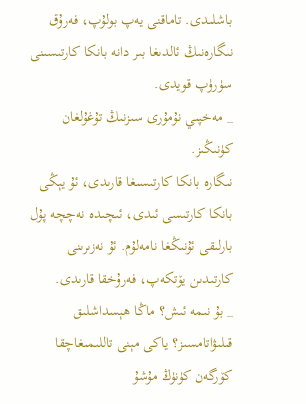باشلىدى. تاماقنى يەپ بولۇپ، فەرۇق نىگارەنىڭ ئالدىغا بىر دانە بانكا كارتىسىنى سۈرۈپ قويدى.
_ مەخپىي نۇمۇرى سىزنىڭ تۇغۇلغان كۈنىڭىز.
نىگارە بانكا كارتىسىغا قارىدى، ئۇ يېڭى بانكا كارتىسى ئىدى، ئىچىدە نەچچە پۇل بارلىقى ئۇنىڭغا نامەلۇم. ئۇ نەزىرىنى كارتىدىن يۆتكەپ، فەرۇخقا قارىدى.
_ بۇ نىمە ئىش؟ ماڭا ھېسداشلىق قىلىۋاتامسىز؟ ياكى مېنى تاللىمىغاچقا كۆرگەن كۈنۈڭ مۇشۇ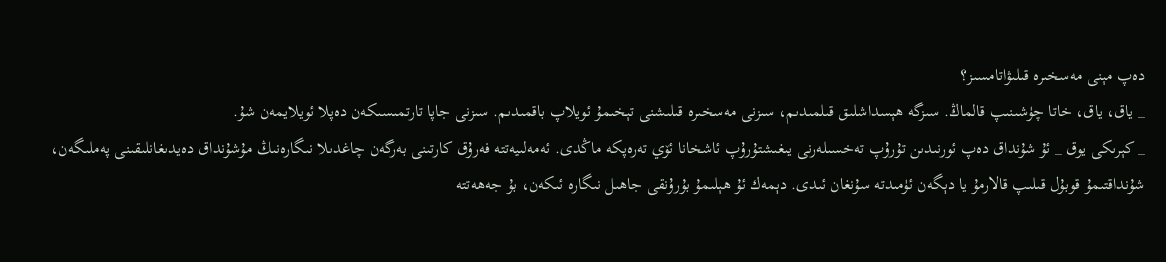دەپ مېنى مەسخىرە قىلىۋاتامسىز؟
_ ياق، ياق، خاتا چۈشىنىپ قالماڭ. سىزگە ھېسداشلىق قىلمىدىم، سىزنى مەسخىرە قىلىشنى تېخىمۇ ئويلاپ باقمىدىم. سىزنى جاپا تارتمىسىكەن دەپلا ئويلايمەن شۇ.
_ كېرىكى يوق _ ئۇ شۇنداق دەپ ئورنىدىن تۇرۇپ تەخسىلەرنى يىغىشتۇرۇپ ئاشخانا ئۆي تەرەپكە ماڭدى. ئەمەلىيەتتە فەرۇق كارتىنى بەرگەن چاغدىلا نىگارەنىڭ مۇشۇنداق دەيدىغانلىقىنى پەملىگەن، شۇنداقتىمۇ قوبۇل قىلىپ قالارمۇ يا دېگەن ئۈمىدتە سۇنغان ئىدى. دېمەك ئۇ ھېلىمۇ بۇرۇنقى جاھىل نىگارە ئىكەن، بۇ جەھەتتە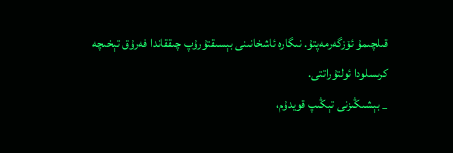قىلچىمۇ ئۆزگەرمەپتۇ. نىگارە ئاشخانىنى بېسىقتۇرۇپ چىققاندا فەرۇق تېخىچە كرىسلودا ئولتۇراتتى.
_ بېشىڭىزنى تېڭىپ قويدۇم،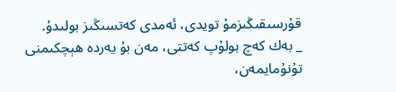قۇرسىقىڭىزمۇ تويدى، ئەمدى كەتسىڭىز بولىدۇ.
_ بەك كەچ بولۇپ كەتتى، مەن بۇ يەردە ھېچكىمنى تۇنۇمايمەن،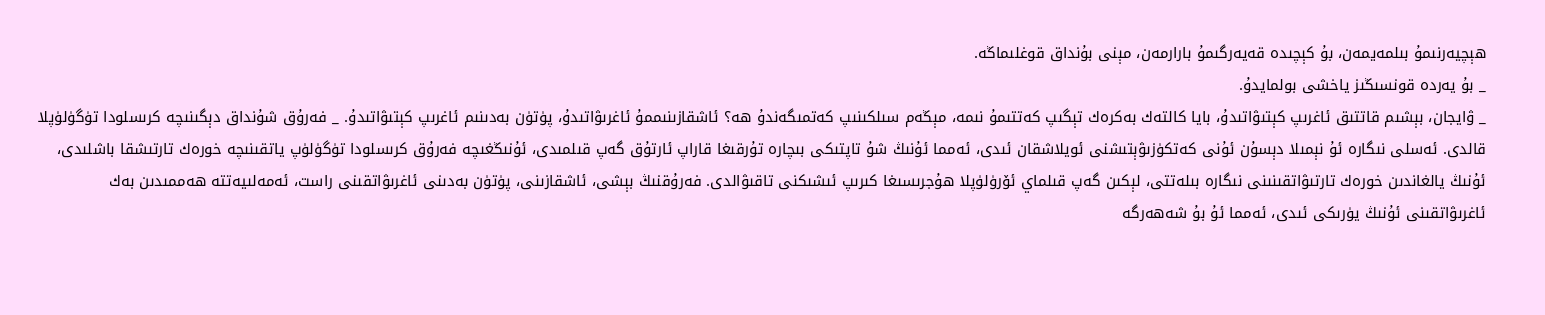ھېچيەرنىمۇ بىلمەيمەن، بۇ كېچىدە قەيەرگىمۇ بارارمەن، مېنى بۇنداق قوغلىماڭە.
_ بۇ يەردە قونسىڭىز ياخشى بولمايدۇ.
_ ۋايجان، بېشىم قاتتىق ئاغرىپ كېتىۋاتىدۇ، بايا كالتەك بەكرەك تېگىپ كەتتىمۇ نىمە، مېڭەم سىلكىنىپ كەتمىگەندۇ ھە؟ ئاشقازىنىممۇ ئاغرىۋاتىدۇ، پۈتۈن بەدىنىم ئاغرىپ كېتىۋاتىدۇ. _ فەرۇق شۇنداق دېگىنىچە كرىسلودا تۈگۈلۈپلا قالدى. ئەسلى نىگارە ئۇ نېمىلا دېسۇن ئۇنى كەتكۈزىۋېتىشنى ئويلاشقان ئىدى، ئەمما ئۇنىڭ شۇ تاپتىكى بىچارە تۇرقىغا قاراپ ئارتۇق گەپ قىلمىدى، ئۇنىڭغىچە فەرۇق كرىسلودا تۈگۈلۈپ ياتقىنىچە خورەك تارتىشقا باشلىدى، ئۇنىڭ يالغاندىن خورەك تارتىۋاتقىنىنى نىگارە بىلەتتى، لېكىن گەپ قىلماي ئۆرۈلۈپلا ھۇجرىسىغا كىرىپ ئىشىكنى تاقىۋالدى. فەرۇقنىڭ بېشى، ئاشقازىنى، پۈتۈن بەدىنى ئاغرىۋاتقىنى راست، ئەمەلىيەتتە ھەممىدىن بەك ئاغرىۋاتقىنى ئۇنىڭ يۈرىكى ئىدى، ئەمما ئۇ بۇ شەھەرگە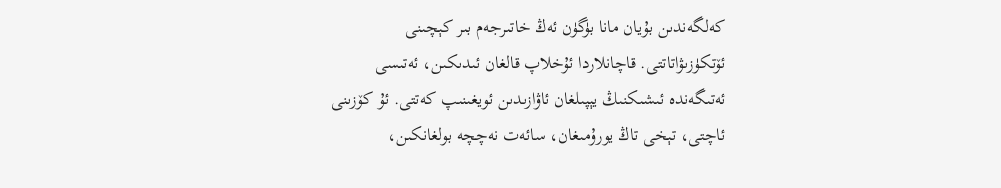كەلگەندىن بۇيان مانا بۈگۈن ئەڭ خاتىرجەم بىر كېچىنى ئۆتكۈزىۋاتاتتى. قاچانلاردا ئۇخلاپ قالغان ئىدىكىن، ئەتىسى ئەتىگەندە ئىشىكنىڭ يېپىلغان ئاۋازىدىن ئويغىنىپ كەتتى. ئۇ كۆزىنى ئاچتى، تېخى تاڭ يورۇمىغان، سائەت نەچچە بولغانكىن،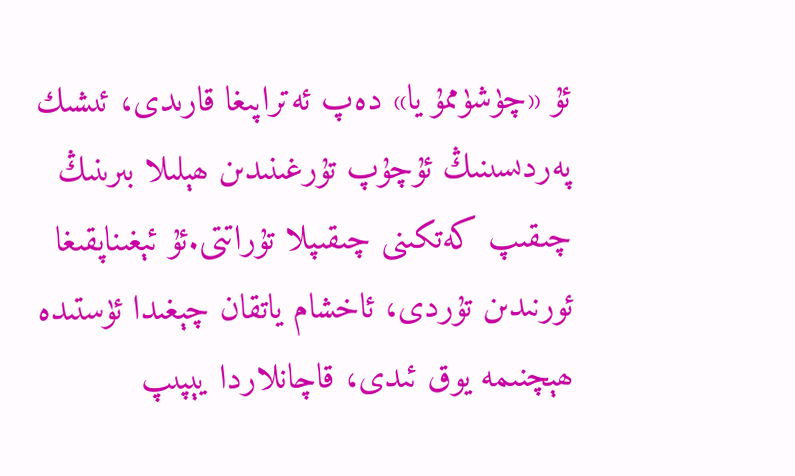ئۇ «چۈشۈممۇ يا» دەپ ئەتراپىغا قارىدى، ئىشىك پەردىسىنىڭ ئۇچۇپ تۇرغىنىدىن ھېلىلا بىرىنىڭ چىقىپ كەتكىنى چىقىپلا تۇراتتى.ئۇ ئېغىناپقىغا ئورنىدىن تۇردى، ئاخشام ياتقان چېغىدا ئۈستىدە ھېچنىمە يوق ئىدى، قاچانلاردا يېپىپ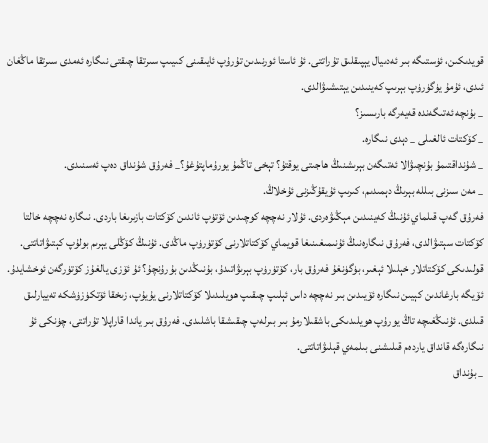قويدىكىن، ئۈستىگە بىر ئەدىيال يېپىقلىق تۇراتتى. ئۇ ئاستا ئورنىدىن تۇرۇپ ئايىقىنى كىيىپ سىرتقا چىقتى نىگارە ئەمدى سىرتقا ماڭغان ئىدى، ئۇمۇ يۈگۈرۈپ بېرىپ كەينىدىن يېتىشىۋالدى.
_ بۇنچە ئەتىگەندە قەيەرگە بارىسىز؟
_ كۆكتات ئالغىلى _ دېدى نىگارە.
_ شۇنداقتىمۇ بۇنچىۋالا ئەتىگەن بېرىشنىڭ ھاجىتى يوقتۇ؟ تېخى تاڭمۇ يورۇماپتۇغۇ؟_ فەرۇق شۇنداق دەپ ئەسنىدى.
_ مەن سىزنى بىللە بېرىڭ دېمىدىم، كىرىپ ئۇيقۇڭىزنى ئۇخلاڭ.
فەرۇق گەپ قىلماي ئۇنىڭ كەينىدىن مېڭىۋەردى. ئۇلار نەچچە كوچىدىن ئۆتۈپ ئاندىن كۆكتات بازىرىغا باردى. نىگارە نەچچە خالتا كۆكتات سېتىۋالدى، فەرۇق نىگارەنىڭ ئۇنىمىغىنىغا قويماي كۆكتاتلارنى كۆتۈرۈپ ماڭدى. ئۇنىڭ كۆڭلى يېرىم بولۇپ كېتىۋاتاتتى. قولىدىكى كۆكتاتلار خېلىلا ئېغىر، بۈگۈنغۇ فەرۇق بار، كۆتۈرۈپ بېرىۋاتىدۇ، بۇنىڭدىن بۇرۇنچۇ؟ ئۇ ئۆزى يالغۇز كۆتۈرگەن ئوخشايدۇ.
ئۆيگە بارغاندىن كېيىن نىگارە ئۆيىدىن بىر نەچچە داس ئېلىپ چىقىپ ھويلىدىلا كۆكتاتلارنى يۇيۇپ، زىخقا ئۆتكۈزۈشكە تەييارلىق قىلدى. ئۇنىڭغىچە تاڭ يورۇپ ھويلىدىكى باشقىلارمۇ بىر بىرلەپ چىقىشقا باشلىدى. فەرۇق بىر ياندا قاراپلا تۇراتتى، چۈنكى ئۇ نىگارەگە قانداق ياردەم قىلىشنى بىلمەي قېلىۋاتاتتى.
_ بۇنداق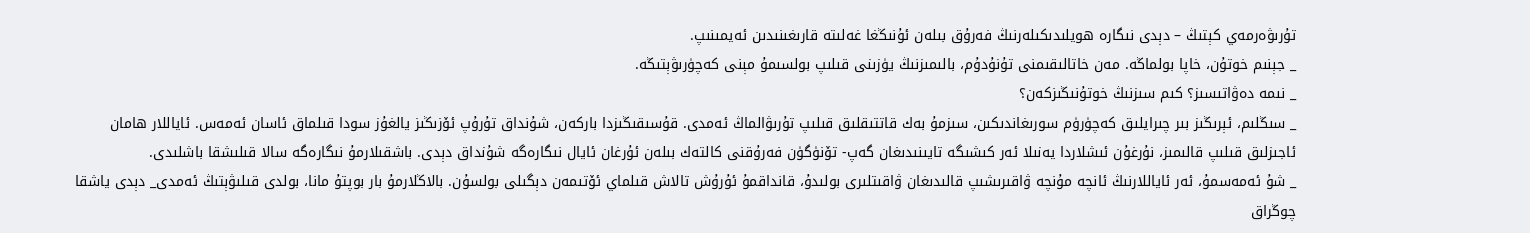تۇرىۋەرمەي كېتىڭ – دېدى نىگارە ھويلىدىكىلەرنىڭ فەرۇق بىلەن ئۇنىڭغا غەلىتە قارىغىنىدىن ئەيمىنىپ.
_ جېنىم خوتۇن، خاپا بولماڭە. مەن خاتالىقىمنى تۇنۇدۇم، بالىمىزنىڭ يۈزىنى قىلىپ بولسىمۇ مېنى كەچۈرىۋېتىڭە.
_ نىمە دەۋاتىسىز؟ كىم سىزنىڭ خوتۇنىڭىزكەن؟
_ سىڭلىم، ئېرىڭىز بىر چىرايلىق كەچۈرۈم سورىغاندىكىن، سىزمۇ بەك قاتتىقلىق قىلىپ تۇرىۋالماڭ ئەمدى. قۇسىقىڭىزدا باركەن، شۇنداق تۇرۇپ ئۆزىڭىز يالغۇز سودا قىلماق ئاسان ئەمەس. ئاياللار ھامان ئاجىزلىق قىلىپ قالىمىز، نۇرغۇن ئىشلاردا يەنىلا ئەر كىشىگە تايىنىدىغان گەپ- تۆنۈگۈن فەرۇقنى كالتەك بىلەن ئۇرغان ئايال نىگارەگە شۇنداق دېدى. باشقىلارمۇ نىگارەگە سالا قىلىشقا باشلىدى.
_ شۇ ئەمەسمۇ، ئەر ئاياللارنىڭ ئانچە مۇنچە ۋاقىرىشىپ قالىدىغان ۋاقىتلىرى بولىدۇ، قانداقمۇ ئۇرۇش تالاش قىلماي ئۆتىمەن دېگىلى بولسۇن. بالاڭلارمۇ بار بوپتۇ مانا، بولدى قىلىۋېتىڭ ئەمدى_ دېدى ياشقا چوڭراق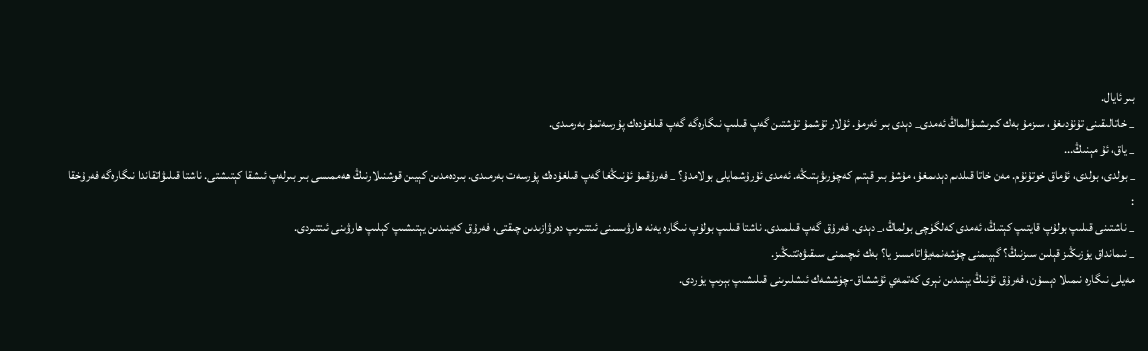بىر ئايال.
_ خاتالىقىنى تۇنۇدىغۇ، سىزمۇ بەك كىرىشىۋالماڭ ئەمدى_ دېدى بىر ئەرمۇ. ئۇلار تۇشمۇ تۇشتىن گەپ قىلىپ نىگارەگە گەپ قىلغۇدەك پۇرسەتمۇ بەرمىدى.
_ ياق، ئۇ مېنىڭ...
_ بولدى، بولدى، ئۇماق خوتۇنۇم. مەن خاتا قىلدىم دېدىمغۇ، مۇشۇ بىر قېتىم كەچۈرىۋېتىڭە. ئەمدى ئۇرۇشمايلى بولامدۇ؟ _ فەرۇقمۇ ئۇنىڭغا گەپ قىلغۇدەك پۇرسەت بەرمىدى. بىردەمدىن كېيىن قوشنىلارنىڭ ھەممىسى بىر بىرلەپ ئىشقا كېتىشتى. ناشتا قىلىۋاتقاندا نىگارەگە فەرۇخقا :
_ ناشتىنى قىلىپ بولۇپ قايتىپ كېتىڭ، ئەمدى كەلگۈچى بولماڭ،_ دېدى. فەرۇق گەپ قىلمىدى. ناشتا قىلىپ بولۇپ نىگارە يەنە ھارۋىسىنى ئىتتىرىپ دەرۋازىدىن چىقتى، فەرۇق كەينىدىن يېتىشىپ كېلىپ ھارۋىنى ئىتتىردى.
_ نىمانداق يۈزىڭىز قېلىن سىزنىڭ؟ گېپىمنى چۈشەنمەيۋاتامسىز يا؟ بەك ئىچىمنى سىقىۋەتتىڭىز.
مەيلى نىگارە نىمىلا دېسۇن، فەرۇق ئۇنىڭ يېنىدىن نېرى كەتمەي ئۇششاق-چۈششەك ئىشلىرىنى قىلىشىپ بېرىپ يۈردى.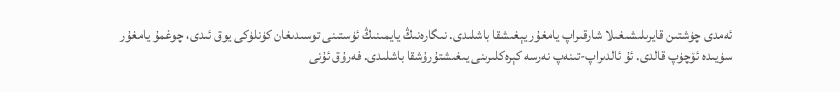ئەمدى چۈشتىن قايرىلىشىغىلا شارقىراپ يامغۇر يېغىشقا باشلىدى. نىگارەنىڭ يايمىنىڭ ئۈستىنى توسىدىغان كۈنلۈكى يوق ئىدى، چوغمۇ يامغۇر سۈيىدە ئۆچۈپ قالدى. ئۇ ئالدىراپ-تىنەپ نەرسە كېرەكلىرىنى يىغىشتۇرۇشقا باشلىدى. فەرۇق ئۇنى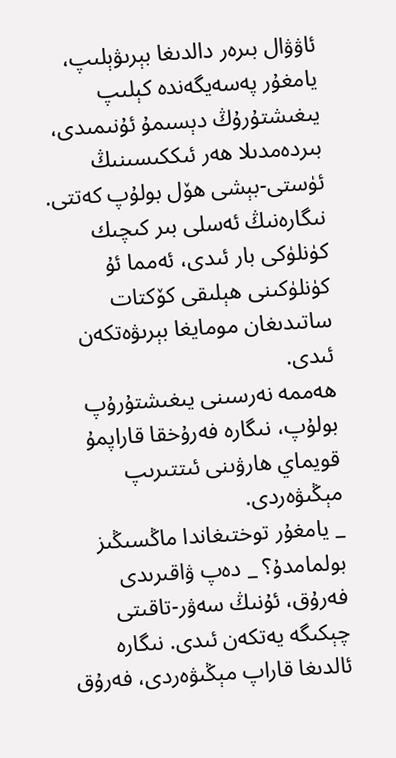ئاۋۋال بىرەر دالدىغا بېرىۋېلىپ، يامغۇر پەسەيگەندە كېلىپ يىغىشتۇرۇڭ دېسىمۇ ئۇنىمىدى، بىردەمدىلا ھەر ئىككىسىنىڭ ئۈستى-بېشى ھۆل بولۇپ كەتتى. نىگارەنىڭ ئەسلى بىر كىچىك كۈنلۈكى بار ئىدى، ئەمما ئۇ كۈنلۈكىنى ھېلىقى كۆكتات ساتىدىغان مومايغا بېرىۋەتكەن ئىدى.
ھەممە نەرسىنى يىغىشتۇرۇپ بولۇپ، نىگارە فەرۇخقا قاراپمۇ قويماي ھارۋىنى ئىتتىرىپ مېڭىۋەردى.
_ يامغۇر توختىغاندا ماڭسىڭىز بولمامدۇ؟ _ دەپ ۋاقىرىدى فەرۇق، ئۇنىڭ سەۋر-تاقىتى چېكىگە يەتكەن ئىدى. نىگارە ئالدىغا قاراپ مېڭىۋەردى، فەرۇق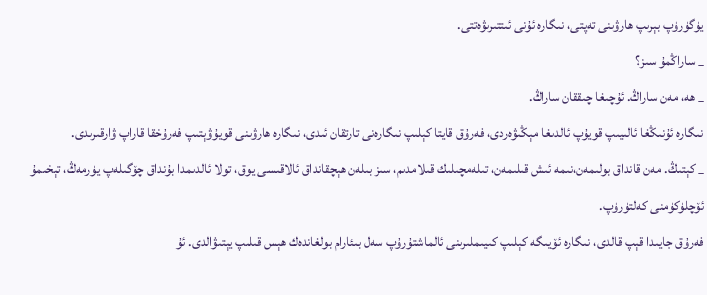يۈگۈرۈپ بېرىپ ھارۋىنى تەپتى، نىگارە ئۇنى ئىتتىرىۋەتتى.
_ ساراڭمۇ سىز؟
_ ھە، مەن ساراڭ. ئۇچىغا چىققان ساراڭ.
نىگارە ئۇنىڭغا ئالىيىپ قويۇپ ئالدىغا مېڭىۋەردى، فەرۇق قايتا كېلىپ نىگارەنى تارتقان ئىدى، نىگارە ھارۋىنى قويۇۋېتىپ فەرۇخقا قاراپ ۋارقىرىدى.
_ كېتىڭ. مەن قانداق بولىمەن،نىمە ئىش قىلىمەن، تىلەمچىلىك قىلامدىم، سىز بىلەن ھېچقانداق ئالاقىسى يوق، تولا ئالدىمدا بۇنداق چۆگىلەپ يۈرمەڭ، تېخىمۇ ئۆچلۈكۈمنى كەلتۈرۈپ.
فەرۇق جايىدا قېپ قالدى، نىگارە ئۆيىگە كېلىپ كىيىملىرىنى ئالماشتۇرۇپ سەل بىئارام بولغاندەك ھېس قىلىپ يېتىۋالدى. ئۇ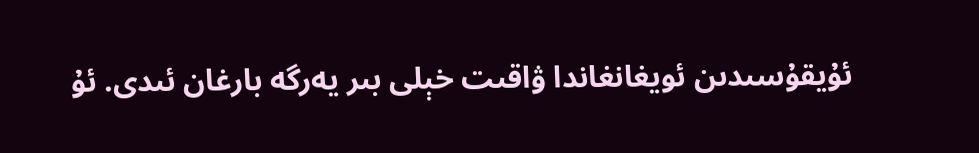ئۇيقۇسىدىن ئويغانغاندا ۋاقىت خېلى بىر يەرگە بارغان ئىدى. ئۇ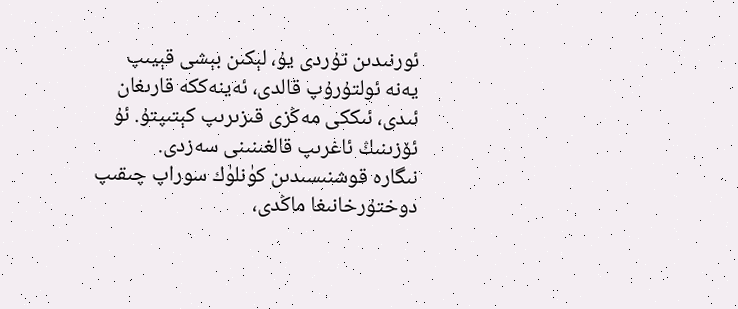ئورنىدىن تۇردى يۇ، لېكىن بېشى قېيىپ يەنە ئولتۇرۇپ قالدى، ئەينەككە قارىغان ئىدى، ئىككى مەڭزى قىزىرىپ كېتىپتۇ. ئۇ ئۆزىنىڭ ئاغرىپ قالغىنىنى سەزدى.
نىگارە قوشنىسىدىن كۈنلۈك سوراپ چىقىپ دوختۇرخانىغا ماڭدى،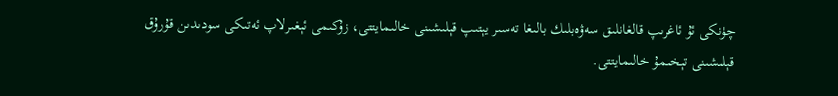چۈنكى ئۇ ئاغرىپ قالغانلىق سەۋەبلىك بالىغا تەسىر يېتىپ قېلىشىنى خالىمايتتى، زۇكىمى ئېغىرلاپ ئەتىكى سودىدىن قۇرۇق قېلىشىنى تېخىمۇ خالىمايتتى.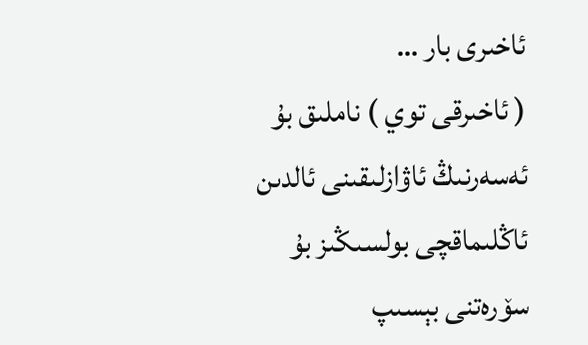ئاخىرى بار …
( ئاخىرقى توي ) ناملىق بۇ ئەسەرنىڭ ئاۋازلىقىنى ئالدىن ئاڭلىماقچى بولسىڭىز بۇ سۆرەتنى بېسىپ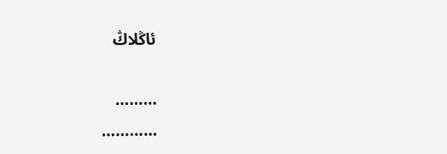ئاڭلاڭ

………
…………